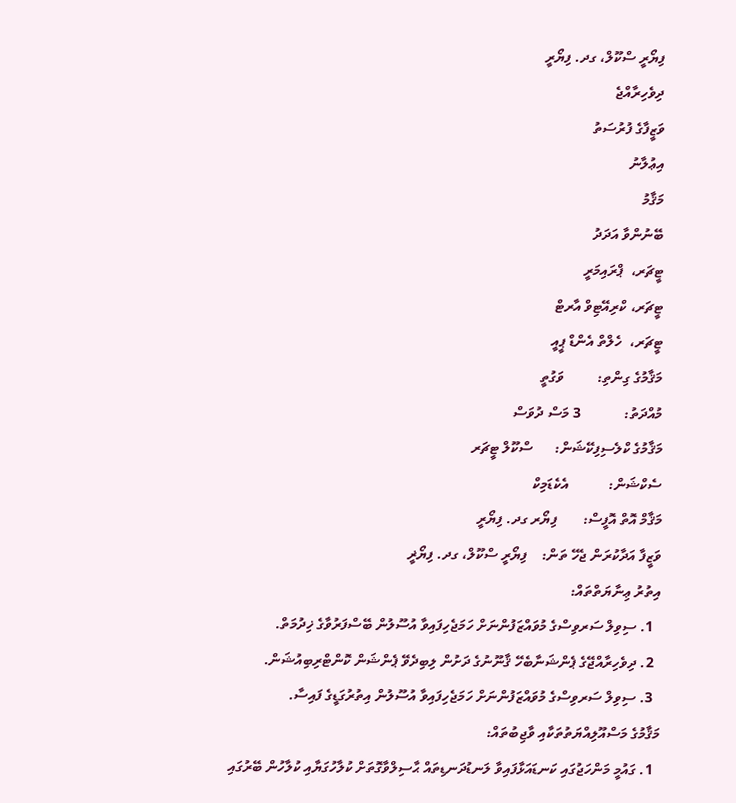ފިޔޯރީ ސްކޫލް، ގދ. ފިޔޯރީ
ދިވެހިރާއްޖެ
ވަޒީފާގެ ފުރުސަތު
އިޢުލާނު
މަޤާމު
ބޭނުންވާ އަދަދު
ޓީޗަރ،  ޕްރައިމަރީ
ޓީޗަރ، ކްރިއޭޓިވް އާރޓް
ޓީޗަރ،  ހެލްތް އެންޑް ޕީއީ
މަޤާމުގެ ގިންތި:         ވަގުތީ
މުއްދަތު:            3 މަސް ދުވަސް
މަޤާމުގެ ކްލެސިފިކޭޝަން:      ސްކޫލް ޓީޗަރ
ސެކްޝަން:           އެކެޑަމިކް
މަޤާމް އޮތް އޮފީސް:       ފިޔޯރ ގދ. ފިޔޯރީ
ވަޒީފާ އަދާކުރަން ޖެހޭ ތަން:    ފިޔޯރީ ސްކޫލް، ގދ. ފިޔޯޜީ
އިތުރު ޢިނާޔަތްތައް:
  1. ސިވިލް ސަރވިސްގެ މުވައްޒަފުންނަށް ހަމަޖެހިފައިވާ އުސޫލުން ބޭސްފަރުވާގެ ޚިދުމަތް.
  2. ދިވެހިރާއްޖޭގެ ޕެންޝަނާބެހޭ ޤާނޫނުގެ ދަށުން ލިބިދެވޭ ޕެންޝަން ކޮންޓްރިބިއުޝަން.
  3. ސިވިލް ސަރވިސްގެ މުވައްޒަފުންނަށް ހަމަޖެހިފައިވާ އުސޫލުން އިތުރުގަޑީގެ ފައިސާ.
މަޤާމުގެ މަސްއޫލިއްޔަތުތަކާއި ވާޖިބުތައް:
  1. ގައުމީ މަންހަޖުގައި ކަނޑައަޅާފައިވާ ލަނޑުދަނޑިތައް ޙާސިލްވާގޮތަށް ކުލާހުގަޔާއި ކުލާހުން ބޭރުގައި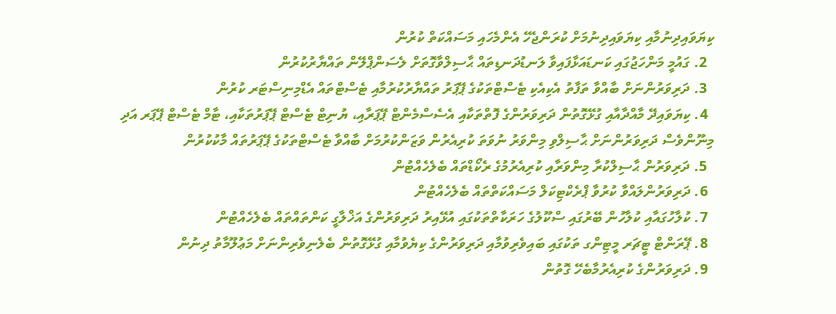ކިޔަވައިދިނުމާއި ކިޔަވައިދިނުމަށް ކުރަންޖެހޭ އެންމެހައި މަސައްކަތް ކުރުން
  2. ގައުމީ މަންހަޖުގައި ކަނޑައަޅާފައިވާ ލަނޑުދަނޑިތައް ޙާސިލްވާގޮތަށް ލެސަންޕްލޭން ތައްޔާރުކުރުން
  3. ދަރިވަރުންނަށް ބާއްވާ ތަފާތު އެކިއެކި ޓެސްޓްތަކުގެ ޕޭޕަރު ތައްޔާރުކުރުމާއި ޓެސްޓްތައް އެޑްމިނިސްޓަރ ކުރުން
  4. ކިޔަވައިދޭ މާއްދާއާއި ގުޅޭގޮތުން ދަރިވަރުންގެ ފޮތްތަކާއި އެސެސްމެންޓް ޕޭޕަރާއި، ޔުނިޓް ޓެސްޓް ޕޭޕަރުތަކާއި، ޓާމް ޓެސްޓް ޕޭޕަރ އަދި މިނޫންވެސް ދަރިވަރުންނަށް ޙާސިލްވި މިންވަރު ނުވަތަ ކުރިއެރުން ވަޒަންކުރުމަށް ބާއްވާ ޓެސްޓްތަކުގެ ޕޭޕަރުތައް މާކުކުރުން
  5. ދަރިވަރުން ޙާސިލްކުރާ މިންވަރާއި ކުރިއެރުމުގެ ރެކޯޑްތައް ބެލެހެއްޓުން
  6. ދަރިވަރުންލައްވާ ކުރުވާ ޕްރެކްޓިކަލް މަސައްކަތްތައް ބެލެހެއްޓުން
  7. ކުލާހުގައާއި ކުލާހުން ބޭރުގައި ސްކޫލުގެ ހަރަކާތްތަކުގައި އުޅޭއިރު ދަރިވަރުންގެ އަޚްލާގީ ކަންތައްތައް ބެލެހެއްޓުން
  8. ޕޭރަންޓް ޓީޗަރ މީޓިންގ ތަކުގައި ބައިވެރިވުމާއި ދަރިވަރުންގެ ކިޔެވުމާއި ގުޅޭގޮތުން ބެލެނިވެރިންނަށް މަޢުލޫމާތު ދިނުން
  9. ދަރިވަރުންގެ ކުރިއެރުމާބެހޭ ގޮތުން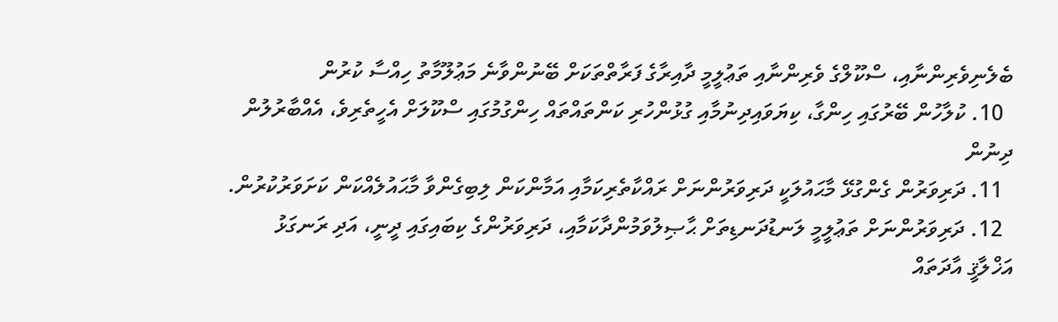ބެލެނިވެރިންނާއި، ސްކޫލްގެ ވެރިންނާއި ތަޢުލީމީ ދާއިރާގެ ފަރާތްތަކަށް ބޭނުންވާނެ މަޢުލޫމާތު ހިއްސާ ކުރުން
  10. ކުލާހުން ބޭރުގައި ހިންގާ، ކިޔަވައިދިނުމާއި ގުޅުންހުރި ކަންތައްތައް ހިންގުމުގައި ސްކޫލަށް އެހީތެރިވެ، އެއްބާރުލުން ދިނުން
  11. ދަރިވަރުން ގެންގުޅޭ މާޙައުލަކީ ދަރިވަރުންނަށް ރައްކާތެރިކަމާއި އަމާންކަން ލިބިގެންވާ މާޙައުލެއްކަން ކަށަވަރުކުރުން.
  12. ދަރިވަރުންނަށް ތަޢުލީމީ ލަނޑުދަނޑިތަށް ޙާޞިލުވަމުންދާކަމާއި، ދަރިވަރުންގެ ކިބައިގައި ދީނީ، އަދި ރަނގަޅު  އަޚްލާޤީ އާދަތައް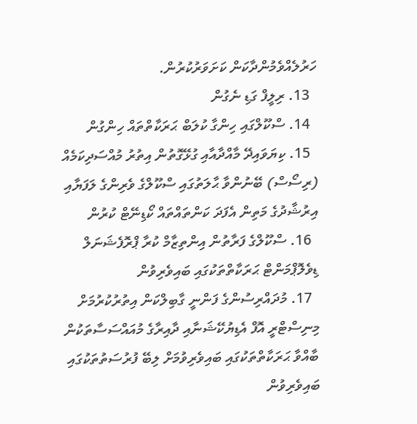ހަރުލެއްވެމުންދާކަން ކަށަވަރުކުރުން.
  13. ރިލީފް ގަޑި ނެގުން
  14. ސްކޫލްގައި ހިންގާ ކުލަބް ޙަރަކާތްތައް ހިންގުން
  15. ކިޔަވައިދޭ މާއްދާއާއި ގުޅޭގޮތުން އިތުރު މުއްސަދިކަމެއް (ރިސޯސް) ބޭނުންވާ ޙާލަތުގައި ސްކޫލްގެ ވެރިންގެ ލަފަޔާއި އިރުޝާދުގެ މަތިން އެފަދަ ކަންތައްތައް ކޯޑިނޭޓް ކުރުން
  16. ސްކޫލްގެ ފަރާތުން އިންތިޒާމް ކުރާ ޕްރޮފެޝަނަލް ޑިވެލޮޕްމަންޓް ޙަރަކާތްތަކުގައި ބައިވެރިވުން
  17. މުދައްރިސުންގެ ފަންނީ ގާބިލްކަން އިތުރުކުރުމަށް މިނިސްޓްރީ އޮފް އެޑިޔުކޭޝަނާއި ދާއިރާގެ މުއައްސަސާތަކުން ބާއްވާ ޙަރަކާތްތަކުގައި ބައިވެރިވުމަށް ލިބޭ ފުރުސަތުތަކުގައި ބައިވެރިވުން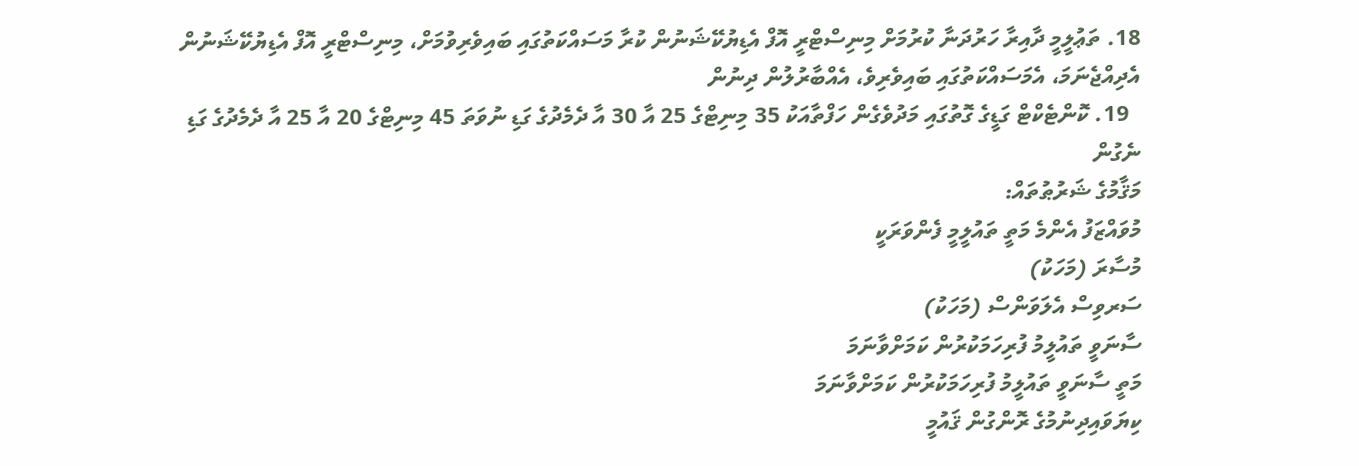18. ތަޢުލީމީ ދާއިރާ ހަރުދަނާ ކުރުމަށް މިނިސްޓްރީ އޮފް އެޑިޔުކޭޝަނުން ކުރާ މަސައްކަތުގައި ބައިވެރިވުމަށް، މިނިސްޓްރީ އޮފް އެޑިޔުކޭޝަނުން އެދިއްޖެނަމަ، އެމަސައްކަތުގައި ބައިވެރިވެ، އެއްބާރުލުން ދިނުން
  19. ކޮންޓެކްޓް ގަޑީގެ ގޮތުގައި މަދުވެގެން ހަފްތާއަކު 35 މިނިޓްގެ 25 އާ 30 އާ ދެމެދުގެ ގަޑި ނުވަތަ 45 މިނިޓްގެ 20 އާ 25 އާ ދެމެދުގެ ގަޑި ނެގުން
މަޤާމުގެ ޝަރުޠުތައް:
މުވައްޒަފު އެންމެ މަތީ ތައުލީމީ ފެންވަރަކީ
މުސާރަ (މަހަކު)
ސަރވިސް އެލަވަންސް (މަހަކު)
ސާނަވީ ތައުލީމު ފުރިހަމަކުރުން ކަމަށްވާނަމަ
މަތީ ސާނަވީ ތައުލީމު ފުރިހަމަކުރުން ކަމަށްވާނަމަ
ކިޔަވައިދިނުމުގެ ރޮންގުން ޤައުމީ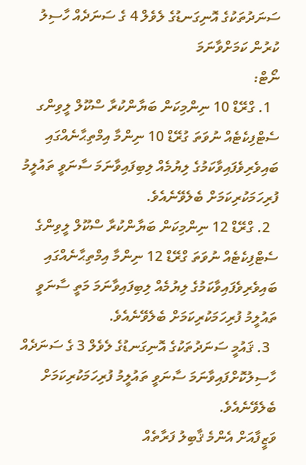ސަނަދުތަކުގެ އޮނިގަނޑުގެ ލެވެލް 4 ގެ ސަނަދެއް ހާސިލު ކުރުން ކަމަށްވާނަމަ
ނޯޓް:
  1. ގްރޭޑް 10 ނިންމިކަން ބަޔާންކުރާ ސްކޫލް ލީވިންގ ސެޓްފިކެޓެއް ނުވަތަ ގުރޭޑް 10 ނިންމާ އިމްތިޙާނެއްގައި ބައިވެރިވެފައިވާކަމުގެ ލިޔުމެއް ލިބިފައިވާނަމަ ސާނަވީ ތައުލީމު ފުރިހަމަކުރިކަމަށް ބެލެވޭނެއެވެ.
  2. ގްރޭޑް 12 ނިންމިކަން ބަޔާންކުރާ ސްކޫލް ލީވިންގެ ސެޓްފިކެޓެއް ނުވަތަ ގްރޭޑް 12 ނިންމާ އިމްތިޙާނެއްގައި ބައިވެރިވެފައިވާކަމުގެ ލިޔުމެއް ލިބިފައިވާނަމަ މަތީ ސާނަވީ ތައުލީމު ފުރިހަމަކުރިކަމަށް ބެލެވޭނެއެވެ.
  3. ޤައުމީ ސަނަދުތަކުގެ އޮނިގަނޑުގެ ލެވެލް 3 ގެ ސަނަދެއް ހާސިލުކޮށްފައިވާނަމަ ސާނަވީ ތައުލީމު ފުރިހަމަކުރިކަމަށް ބެލެވޭނެއެވެ.
ވަޒީފާއަށް އެންމެ ޤާބިލު ފަރާތެއް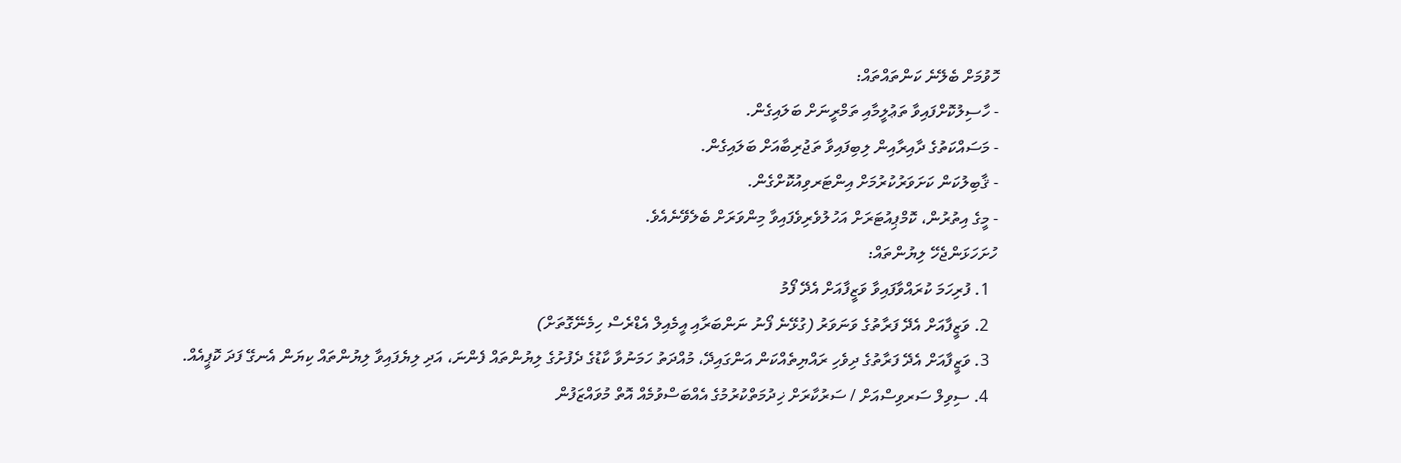ހޮވުމަށް ބެލޭނެ ކަންތައްތައް:
- ހާސިލުކޮށްފައިވާ ތަޢުލީމާއި ތަމްރީނަށް ބަލައިގެން.
- މަސައްކަތުގެ ދާއިރާއިން ލިބިފައިވާ ތަޖުރިބާއަށް ބަލައިގެން.
- ޤާބިލުކަން ކަށަވަރުކުރުމަށް އިންޓަރވިއުކޮށްގެން.
- މީގެ އިތުރުން، ކޮމްޕިއުޓަރަށް އަހުލުވެރިވެފައިވާ މިންވަރަށް ބެލެވޭނެއެވެ.
ހުށަހަޅަންޖެހޭ ލިޔުންތައް:
  1. ފުރިހަމަ ކުރައްވާފައިވާ ވަޒީފާއަށް އެދޭ ފޯމު
  2. ވަޒީފާއަށް އެދޭ ފަރާތުގެ ވަނަވަރު (ގުޅޭނެ ފޯނު ނަންބަރާއި އީމެއިލް އެޑްރެސް ހިމެނޭގޮތަށް)
  3. ވަޒީފާއަށް އެދޭ ފަރާތުގެ ދިވެހި ރައްޔިތެއްކަން އަންގައިދޭ، މުއްދަތު ހަމަނުވާ ކާޑުގެ ދެފުށުގެ ލިޔުންތައް ފެންނަ، އަދި ލިޔެފައިވާ ލިޔުންތައް ކިޔަން އެނގޭ ފަދަ ކޮޕީއެއް.
  4. ސިވިލް ސަރވިސްއަށް / ސަރުކާރަށް ޚިދުމަތްކުރުމުގެ އެއްބަސްވުމެއް އޮތް މުވައްޒަފުން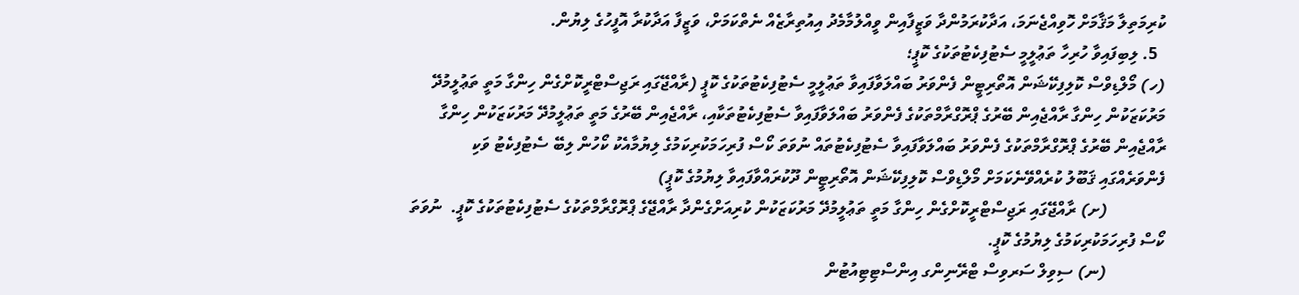ކުރިމަތިލާ މަޤާމަށް ހޮވިއްޖެނަމަ، އަދާކުރަމުންދާ ވަޒީފާއިން ވީއްލުމާމެދު އިއުތިރާޒެއް ނެތްކަމަށް، ވަޒީފާ އަދާކުރާ އޮފީހުގެ ލިޔުން.
  5. ލިބިފައިވާ ހުރިހާ ތަޢުލީމީ ސެޓުފިކެޓުތަކުގެ ކޮޕީ؛
(ހ) މޯލްޑިވްސް ކޮލިފިކޭޝަން އޮތޯރިޓީން ފެންވަރު ބައްލަވާފައިވާ ތަޢުލީމީ ސެޓުފިކެޓުތަކުގެ ކޮޕީ (ރާއްޖޭގައި ރަޖިސްޓްރީކޮށްގެން ހިންގާ މަތީ ތަޢުލީމުދޭ މަރުކަޒަކުން ހިންގާ ރާއްޖެއިން ބޭރުގެ ޕްރޮގްރާމްތަކުގެ ފެންވަރު ބައްލަވާފައިވާ ސެޓުފިކެޓުތަކާއި، ރާއްޖެއިން ބޭރުގެ މަތީ ތަޢުލީމުދޭ މަރުކަޒަކުން ހިންގާ ރާއްޖެއިން ބޭރުގެ ޕްރޮގްރާމްތަކުގެ ފެންވަރު ބައްލަވާފައިވާ ސެޓުފިކެޓުތައް ނުވަތަ ކޯސް ފުރިހަމަކުރިކަމުގެ ލިޔުމާއެކު ކޯހުން ލިބޭ ސެޓުފިކެޓު ވަކި ފެންވަރެއްގައި ޤަބޫލު ކުރެއްވޭނެކަމަށް މޯލްޑިވްސް ކޮލިފިކޭޝަން އޮތޯރިޓީން ދޫކުރައްވާފައިވާ ލިޔުމުގެ ކޮޕީ)
              (ށ) ރާއްޖޭގައި ރަޖިސްޓްރީކޮށްގެން ހިންގާ މަތީ ތަޢުލީމުދޭ މަރުކަޒަކުން ކުރިއަށްގެންދާ ރާއްޖޭގެ ޕްރޮގްރާމްތަކުގެ ސެޓުފިކެޓުތަކުގެ ކޮޕީ.  ނުވަތަ ކޯސް ފުރިހަމަކުރިކަމުގެ ލިޔުމުގެ ކޮޕީ.
              (ނ) ސިވިލް ސަރވިސް ޓްރޭނިންގ އިންސްޓިޓިއުޓުން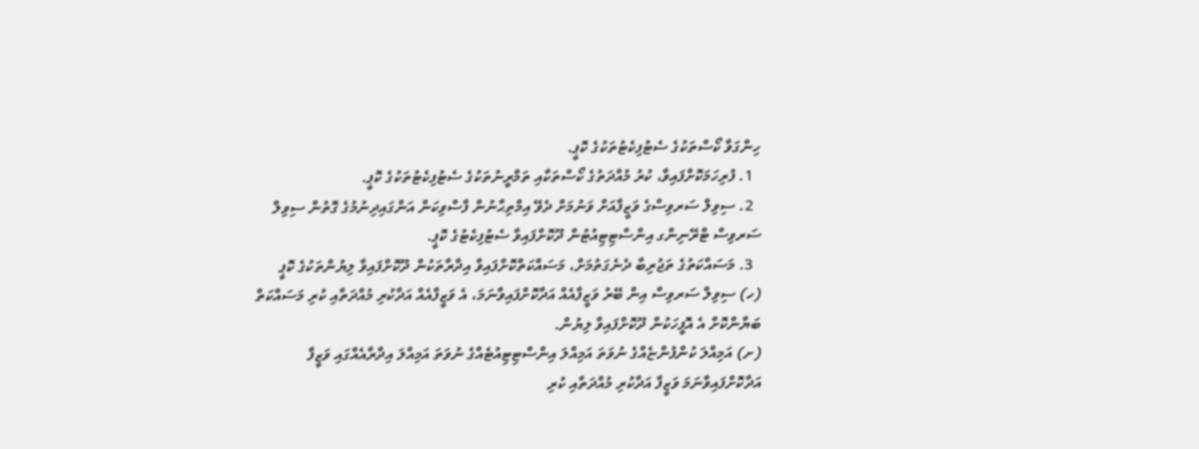ހިންގަވާ ކޯސްތަކުގެ ސެޓުފިކެޓުތަކުގެ ކޮޕީ.
  1. ފުރިހަމަކޮށްފައިވާ، ކުރު މުއްދަތުގެ ކޯސްތަކާއި ތަމްރީނުތަކުގެ ސެޓުފިކެޓުތަކުގެ ކޮޕީ.
  2. ސިވިލް ސަރވިސްގެ ވަޒީފާއަށް ވަނުމަށް ދެވޭ އިމްތިޙާނުން ފާސްވިކަން އަންގައިދިނުމުގެ ގޮތުން ސިވިލް ސަރވިސް ޓްރޭނިންގ އިންސްޓިޓިއުޓުން ދޫކޮށްފައިވާ ސެޓުފިކެޓުގެ ކޮޕީ.
  3. މަސައްކަތުގެ ތަޖުރިބާ ދެނެގަތުމަށް، މަސައްކަތްކޮށްފައިވާ އިދާރާތަކުން ދޫކޮށްފައިވާ ލިޔުންތަކުގެ ކޮޕީ
(ހ) ސިވިލް ސަރވިސް އިން ބޭރު ވަޒީފާއެއް އަދާކޮށްފައިވާނަމަ، އެ ވަޒީފާއެއް އަދާކުރި މުއްދަތާއި ކުރި މަސައްކަތް ބަޔާންކޮށް އެ އޮފީހަކުން ދޫކޮށްފައިވާ ލިޔުން.
(ށ) އަމިއްލަ ކުންފުންޏެއްގެ ނުވަތަ އަމިއްލަ އިންސްޓިޓިއުޓެއްގެ ނުވަތަ އަމިއްލަ އިދާރާއެއްގައި ވަޒީފާ އަދާކޮށްފައިވާނަމަ ވަޒީފާ އަދާކުރި މުއްދަތާއި ކުރި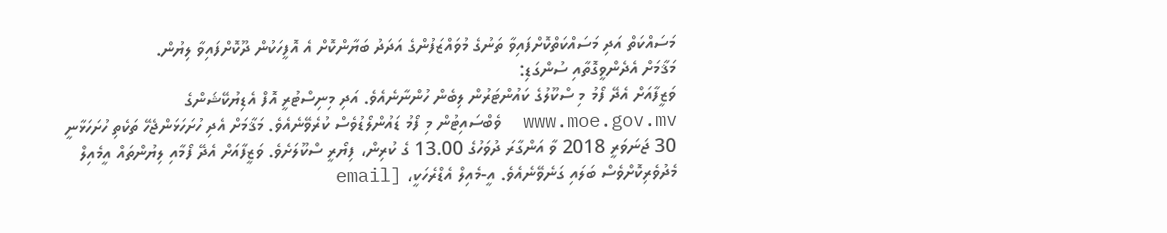މަސައްކަތް އަދި މަސައްކަތްކޮށްފައިވާ ތަނުގެ މުވައްޒަފުންގެ އަދަދު ބަޔާންކޮށް އެ އޮފީހަކުން ދޫކޮށްފައިވާ ލިޔުން.
މަޤާމަށް އެދެންވީގޮތާއި ސުންގަޑި:
ވަޒީފާއަށް އެދޭ ފޯމު މި ސްކޫލުގެ ކައުންޓަރުން ލިބެން ހުންނާނެއެވެ. އަދި މިނިސްޓުރީ އޮފް އެޑިޔުކޭޝަންގެ www.moe.gov.mv  ވެބްސައިޓުން މި ފޯމު ޑައުންލޯޑުވެސް ކުރެވޭނެއެވެ. މަޤާމަށް އެދި ހުށަހަޅަންޖެހޭ ތަކެތި ހުށަހަޅާނީ 30 ޖަނަވަރީ 2018 ވާ އަންގާރަ ދުވަހުގެ 13.00 ގެ ކުރިން، ފިޔޯރީ ސްކޫލަށެވެ. ވަޒީފާއަށް އެދޭ ފޯމާއި ލިޔުންތައް އީމެއިލް މެދުވެރިކޮށްވެސް ބަލައި ގަނެވޭނެއެވެ. އީ-މެއިލް އެޑްރެހަކީ، [email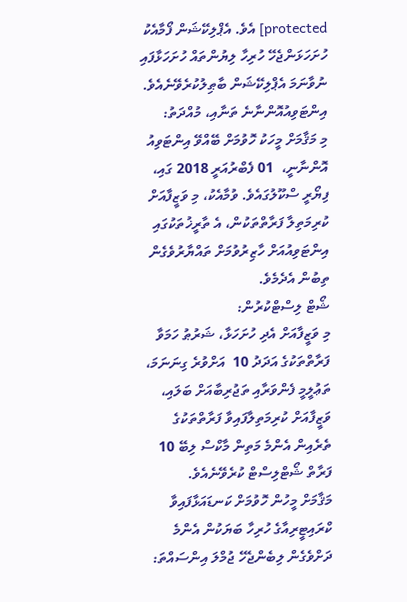protected] އެވެ. އެޕްލިކޭޝަން ފޯމާއެކު ހުށަހަޅަންޖެހޭ ހުރިހާ ލިޔުންތައް ހުށަހަޅާފައި ނުވާނަމަ އެޕްލިކޭޝަން ބާޠިލުކުރެވޭނެއެވެ.
އިންޓަވިއުއޮންނާނެ ތަނާއި، މުއްދަތު:
މި މަޤާމަށް މީހަކު ހޮވުމަށް ބޭއްވޭ އިންޓަވިއު  އޮންނާނީ،  01 ފެބްރުއަރީ 2018 ގައި، ފިޔޯރީ ސްކޫލުގައެވެ. ވުމާއެކު، މި ވަޒީފާއަށް ކުރިމަތިލާ ފަރާތްތަކުން، އެ ތާރީޚުތަކުގައި އިންޓަވިއުއަށް ހާޒިރުވުމަށް ތައްޔާރުވެގެން ތިބުން އެދެމެވެ.
ޝޯޓް ލިސްޓްކުރުން:
މި ވަޒީފާއަށް އެދި ހުށަހަޅާ، ޝަރުޠު ހަމަވާ ފަރާތްތަކުގެ އަދަދު 10  އަށްވުރެ ގިނަނަމަ، ތަޢުލީމީ ފެންވަރާއި ތަޖުރިބާއަށް ބަލައި، ވަޒީފާއަށް ކުރިމަތިލާފައިވާ ފަރާތްތަކުގެ ތެރެއިން އެންމެ މަތިން މާކްސް ލިބޭ 10 ފަރާތް ޝޯޓްލިސްޓް ކުރެވޭނެއެވެ.
މަޤާމަށް މީހުން ހޮވުމަށް ކަނޑައަޅާފައިވާ ކްރައިޓީރިއާގެ ހުރިހާ ބަޔަކުން އެންމެ ދަށްވެގެން ލިބެންޖެހޭ ޖުމްލަ އިންސައްތަ: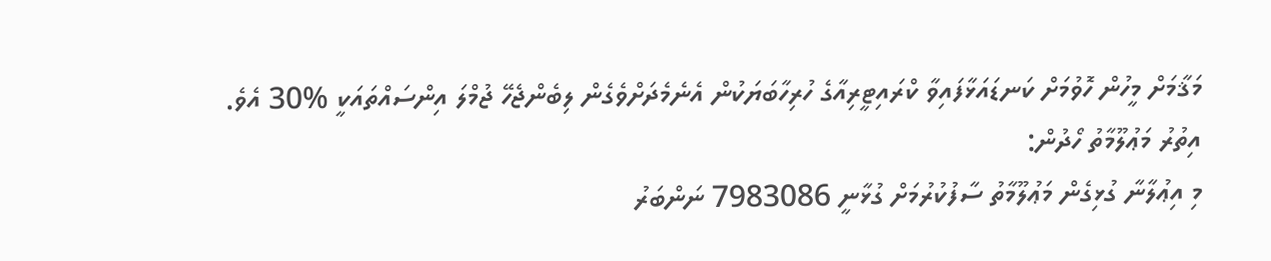މަޤާމަށް މީހުން ހޮވުމަށް ކަނޑައަޅާފައިވާ ކްރައިޓީރިއާގެ ހުރިހާބަޔަކުން އެނެމެދަށްވެގެން ލިބެންޖެހޭ ޖުމްލަ އިންސައްތައަކީ %30 އެވެ.
އިތުރު މަޢުލޫމާތު ހޯދުން:
މި އިޢުލާނާ ގުޅިގެން މަޢުލޫމާތު ސާފުކުރުމަށް ގުޅާނީ 7983086 ނަންބަރު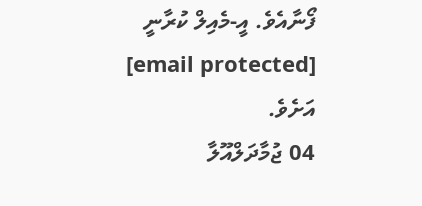ފޯނާއެވެ. އީ-މެއިލް ކުރާނީ [email protected]  އަށެވެ.
04 ޖުމާދަލްއޫލާ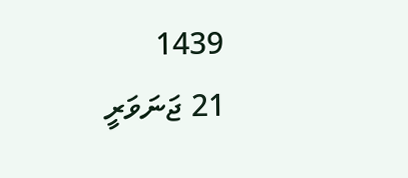1439
21 ޖަނަވަރީ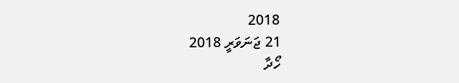2018
21 ޖަނަވަރީ 2018
ހޯދާ